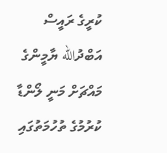ކުރީގެ ރައީސް އަބްދުالله ޔާމީންގެ މައްޗަށް މަނީ ލޯންޑާ ކުރުމުގެ ތުހުމަތުގައި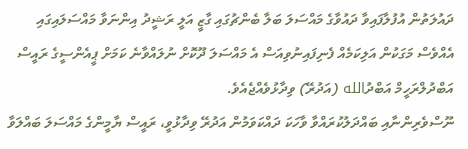ދައުލަތުން އުފުލާފައިވާ ދައުވާގެ މައްސަލަ ބަލާ ބެންޗުގައި ގާޒީ އަލީ ރަޝީދު އިންނަވާ މައްސަލައިގައި އެއްވެސް މަގަކުން އަލިކަމެއް ފެނިފައިނުވިއަސް އެ މައްސަލަ ދޫކޮށް ނުލައްވާނެ ކަމަށް ޕީއެންސީގެ ރައީސް އަބްދުލްރަހީމް އަބްދުالله (އަދުރޭ) ވިދާޅުވެއްޖެއެވެ.
ނޫސްވެރިންނާއި ބައްދަލުކުރައްވާ ވާހަކަ ދައްކަވަމުން އަދުރޭ ވިދާޅުވީ، ރައީސް ޔާމީންގެ މައްސަލަ ބައްލަވާ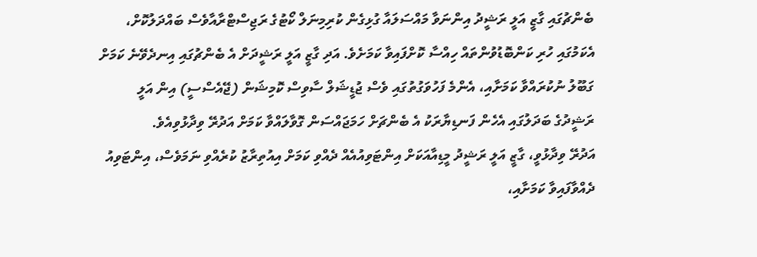ބެންޗުގައި ގާޒީ އަލީ ރަޝީދު އިންނަވާ މައްސަލައާ ގުޅިގެން ކުރިމިނަލް ކޯޓުގެ ރަޖިސްޓްރާއާވެސް ބައްދަލުކޮށް، އެކަމުގައި ހުރި ކަންބޮޑުވުންތައް ހިއްސާ ކޮށްފައިވާ ކަމަށެވެ. އަދި ގާޒީ އަލީ ރަޝީދަށް އެ ބެންޗުގައި އިނދެވޭނެ ކަމަށް ގަބޫލު ނުކުރައްވާ ކަމަށާއި، އެންމެ ފަހުވަގުތުގައި ވެސް ޖުޑީޝަލް ސާވިސް ކޮމިޝަން (ޖޭއެސްސީ) އިން އަލީ ރަޝީދުގެ ބަދަލުގައި އެހެން ފަނޑިޔާރަކު އެ ބެންޗަށް ހަމަޖައްސަން ގޮވާލައްވާ ކަމަށް އަދުރޭ ވިދާޅުވިއެވެ.
އަދުރޭ ވިދާޅުވީ، ގާޒީ އަލީ ރަޝީދު މީޑިއާއަކަށް އިންޓަވިއުއެއް ދެއްވި ކަމަށް އިއުތިރާޒު ކުރެއްވި ނަމަވެސް، އިންޓަވިއު ދެއްވާފައިވާ ކަމަށާއި،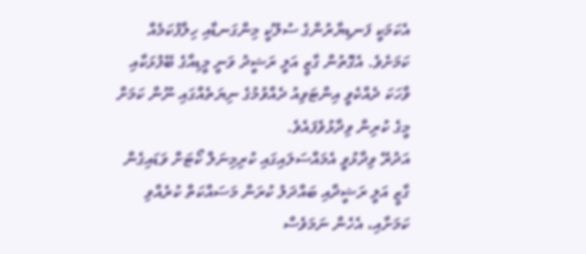އެކަމަކީ ފަނޑިޔާރުންގެ ސުލޫކީ މިންގަނޑާއި ހިލާފުކަމެއް ކަމަށެވެ. އެގޮތުން ގާޒީ އަލީ ރަޝީދު ވަނީ މީޑިއާގެ ބޭފުޅަކާއި ވާހަކަ ދެއްކެވީ އިންޓަވިއު ދެއްވުމުގެ ނިޔަތެއްގައި ނޫން ކަމަށް މީގެ ކުރިން ވިދާޅުވެފައެވެ.
އަދުރޭ ވިދާޅުވީ އެމައްސަލައިގައި ކުރިމިނަލް ކޯޓަށް ވަޑައިގެން ގާޒީ އަލީ ރަޝީދާއި ބައްދަލު ކުރަން މަސައްކަތް ކުރެއްވި ކަމަށާއި، އެހެން ނަމަވެސް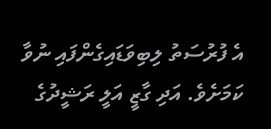އެ ފުރުސަތު ލިބިވަޑައިގެންފައި ނުވާ ކަމަށެވެ. އަދި ގާޒީ އަލީ ރަޝީދުގެ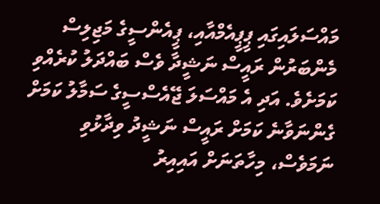މައްސަލައިގައި ޕީޕީއެމްއާއި، ޕީއެންސީގެ މަޖިލިސް މެންބަރުން ރައީސް ނަޝީދާ ވެސް ބައްދަލު ކުރެއްވި ކަމަށެވެ. އަދި އެ މައްސަލަ ޖޭއެސްސީގެ ސަމާލު ކަމަށް ގެންނަވާނެ ކަމަށް ރައީސް ނަޝީދު ވިދާޅުވި ނަމަވެސް، މިހާތަނަށް އައިއިރު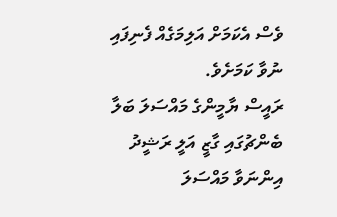ވެސް އެކަމަށް އަލިމަގެއް ފެނިފައި ނުވާ ކަމަށެވެ.
ރައީސް ޔާމީންގެ މައްސަލަ ބަލާ ބެންޗުގައި ގާޒީ އަލީ ރަޝީދު އިންނަވާ މައްސަލަ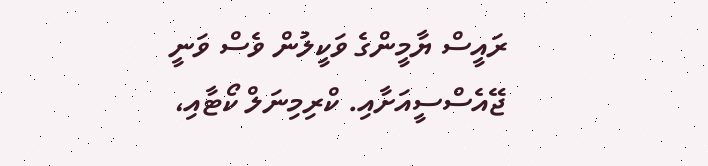ރައީސް ޔާމީންގެ ވަކީލުން ވެސް ވަނީ ޖޭއެސްސީއަށާއި. ކްރިމިނަލް ކޯޓާއި،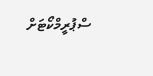ސްޕުރީމްކޯޓަށް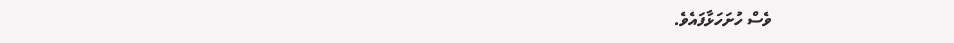ވެސް ހުށަހަޅާފައެވެ.